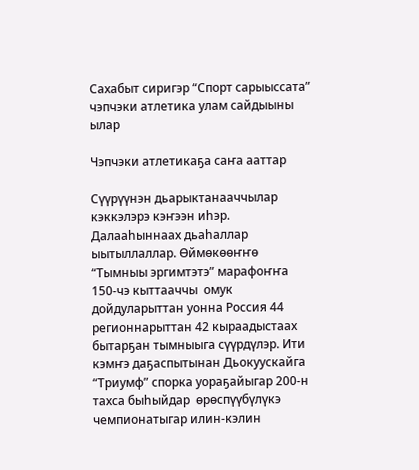Сахабыт сиригэр “Спорт сарыыссата” чэпчэки атлетика улам сайдыыны ылар

Чэпчэки атлетикаҕа саҥа ааттар

Сүүрүүнэн дьарыктанааччылар кэккэлэрэ кэҥээн иһэр. Далааһыннаах дьаһаллар ыытыллаллар. Өймөкөөҥҥө “Тымныы эргимтэтэ” марафоҥҥа 150-чэ кыттааччы  омук дойдуларыттан уонна Россия 44 регионнарыттан 42 кыраадыстаах бытарҕан тымныыга сүүрдүлэр. Ити кэмҥэ даҕаспытынан Дьокуускайга “Триумф” спорка уораҕайыгар 200-н тахса быһыйдар  өрөспүүбүлүкэ чемпионатыгар илин-кэлин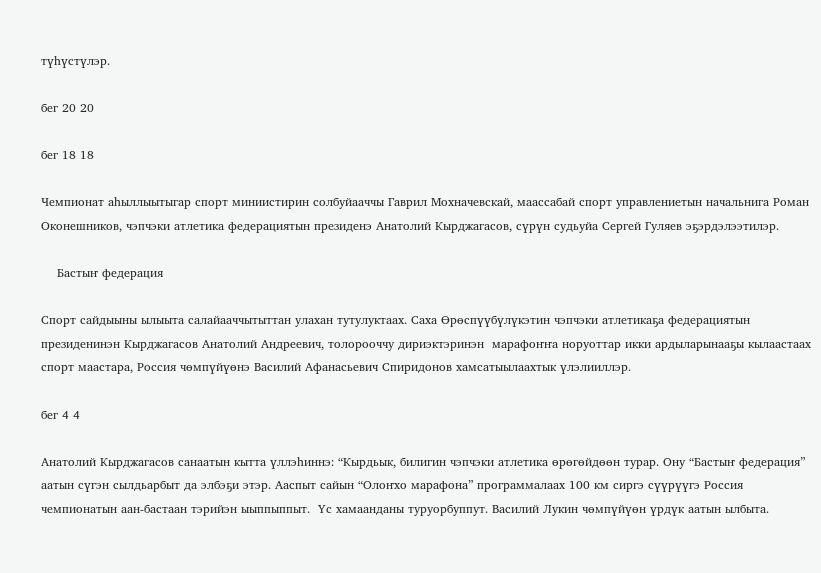түһүстүлэр.

бег 20 20

бег 18 18

Чемпионат аһыллыытыгар спорт миниистирин солбуйааччы Гаврил Мохначевскай, маассабай спорт управлениетын начальнига Роман Оконешников, чэпчэки атлетика федерациятын президенэ Анатолий Кырджагасов, сүрүн судьуйа Сергей Гуляев эҕэрдэлээтилэр.

    Бастыҥ федерация

Спорт сайдыыны ылыыта салайааччытыттан улахан тутулуктаах. Саха Өрөспүүбүлүкэтин чэпчэки атлетикаҕа федерациятын президенинэн Кырджагасов Анатолий Андреевич, толорооччу дириэктэринэн  марафоҥҥа норуоттар икки ардыларынааҕы кылаастаах спорт маастара, Россия чөмпүйүөнэ Василий Афанасьевич Спиридонов хамсатыылаахтык үлэлииллэр.

бег 4 4

Анатолий Кырджагасов санаатын кытта үллэһиннэ: “Кырдьык, билигин чэпчэки атлетика өрөгөйдөөн турар. Ону “Бастыҥ федерация” аатын сүгэн сылдьарбыт да элбэҕи этэр. Ааспыт сайын “Олоҥхо марафона” программалаах 100 км сиргэ сүүрүүгэ Россия чемпионатын аан-бастаан тэрийэн ыыппыппыт.  Үс хамаанданы туруорбуппут. Василий Лукин чөмпүйүөн үрдүк аатын ылбыта.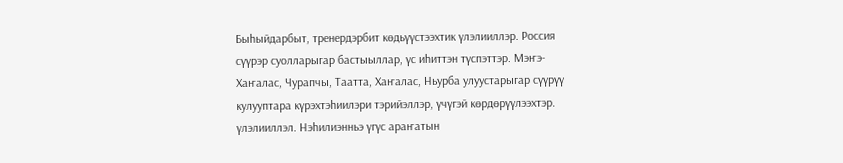Быһыйдарбыт, тренердэрбит көдьүүстээхтик үлэлииллэр. Россия сүүрэр суолларыгар бастыыллар, үс иһиттэн түспэттэр. Мэҥэ-Хаҥалас, Чурапчы, Таатта, Хаҥалас, Ньурба улуустарыгар сүүрүү кулууптара күрэхтэһиилэри тэрийэллэр, үчүгэй көрдөрүүлээхтэр.  үлэлииллэл. Нэһилиэнньэ үгүс араҥатын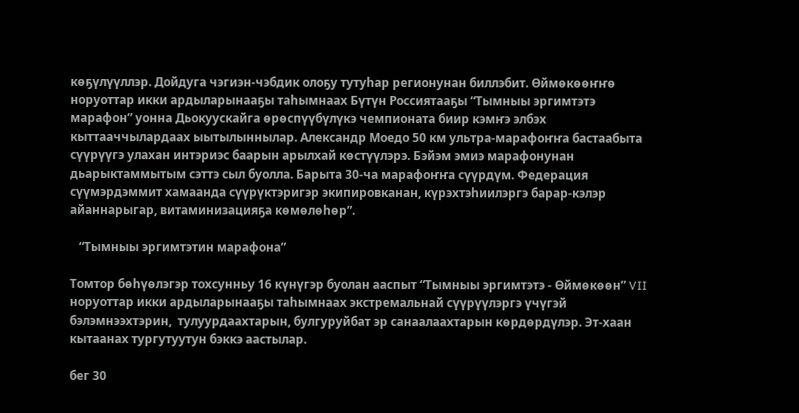көҕүлүүллэр. Дойдуга чэгиэн-чэбдик олоҕу тутуһар регионунан биллэбит. Өймөкөөҥҥө норуоттар икки ардыларынааҕы таһымнаах Бүтүн Россиятааҕы “Тымныы эргимтэтэ марафон” уонна Дьокуускайга өрөспүүбүлүкэ чемпионата биир кэмҥэ элбэх кыттааччылардаах ыытылыннылар. Александр Моедо 50 км ультра-марафоҥҥа бастаабыта сүүрүүгэ улахан интэриэс баарын арылхай көстүүлэрэ. Бэйэм эмиэ марафонунан дьарыктаммытым сэттэ сыл буолла. Барыта 30-ча марафоҥҥа сүүрдүм. Федерация сүүмэрдэммит хамаанда сүүрүктэригэр экипировканан, күрэхтэһиилэргэ барар-кэлэр айаннарыгар, витаминизацияҕа көмөлөһөр”.

   “Тымныы эргимтэтин марафона”

Томтор бөһүөлэгэр тохсунньу 16 күнүгэр буолан ааспыт “Тымныы эргимтэтэ - Өймөкөөн” VII норуоттар икки ардыларынааҕы таһымнаах экстремальнай сүүрүүлэргэ үчүгэй бэлэмнээхтэрин,  тулуурдаахтарын, булгуруйбат эр санаалаахтарын көрдөрдүлэр. Эт-хаан кытаанах тургутуутун бэккэ аастылар.

бег 30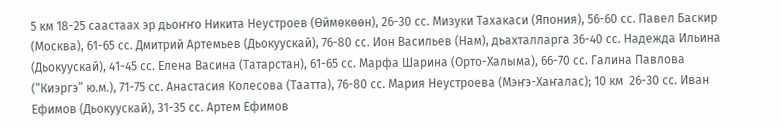5 км 18-25 саастаах эр дьоҥҥо Никита Неустроев (Өймөкөөн), 26-30 сс. Мизуки Тахакаси (Япония), 56-60 сс. Павел Баскир (Москва), 61-65 сс. Дмитрий Артемьев (Дьокуускай), 76-80 сс. Ион Васильев (Нам), дьахталларга 36-40 сс. Надежда Ильина (Дьокуускай), 41-45 сс. Елена Васина (Татарстан), 61-65 сс. Марфа Шарина (Орто-Халыма), 66-70 сс. Галина Павлова (“Киэргэ” ю.м.), 71-75 сс. Анастасия Колесова (Таатта), 76-80 сс. Мария Неустроева (Мэҥэ-Хаҥалас); 10 км  26-30 сс. Иван Ефимов (Дьокуускай), 31-35 сс. Артем Ефимов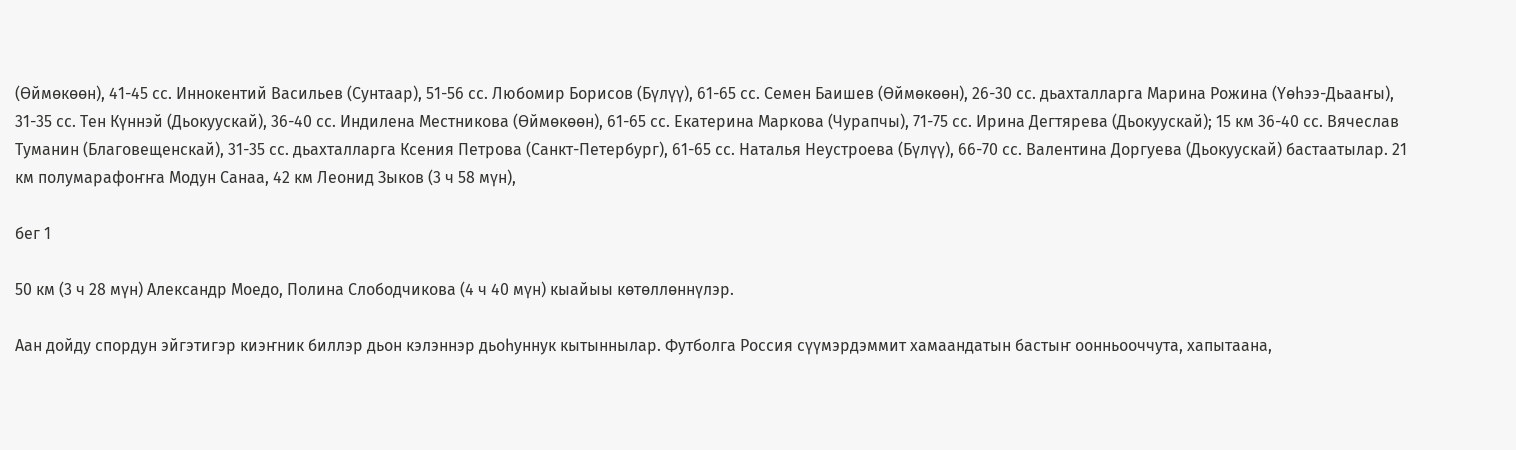(Өймөкөөн), 41-45 сс. Иннокентий Васильев (Сунтаар), 51-56 сс. Любомир Борисов (Бүлүү), 61-65 сс. Семен Баишев (Өймөкөөн), 26-30 сс. дьахталларга Марина Рожина (Үөһээ-Дьааҥы), 31-35 сс. Тен Күннэй (Дьокуускай), 36-40 сс. Индилена Местникова (Өймөкөөн), 61-65 сс. Екатерина Маркова (Чурапчы), 71-75 сс. Ирина Дегтярева (Дьокуускай); 15 км 36-40 сс. Вячеслав Туманин (Благовещенскай), 31-35 сс. дьахталларга Ксения Петрова (Санкт-Петербург), 61-65 сс. Наталья Неустроева (Бүлүү), 66-70 сс. Валентина Доргуева (Дьокуускай) бастаатылар. 21 км полумарафоҥҥа Модун Санаа, 42 км Леонид Зыков (3 ч 58 мүн),

бег 1

50 км (3 ч 28 мүн) Александр Моедо, Полина Слободчикова (4 ч 40 мүн) кыайыы көтөллөннүлэр.

Аан дойду спордун эйгэтигэр киэҥник биллэр дьон кэлэннэр дьоһуннук кытыннылар. Футболга Россия сүүмэрдэммит хамаандатын бастыҥ оонньооччута, хапытаана,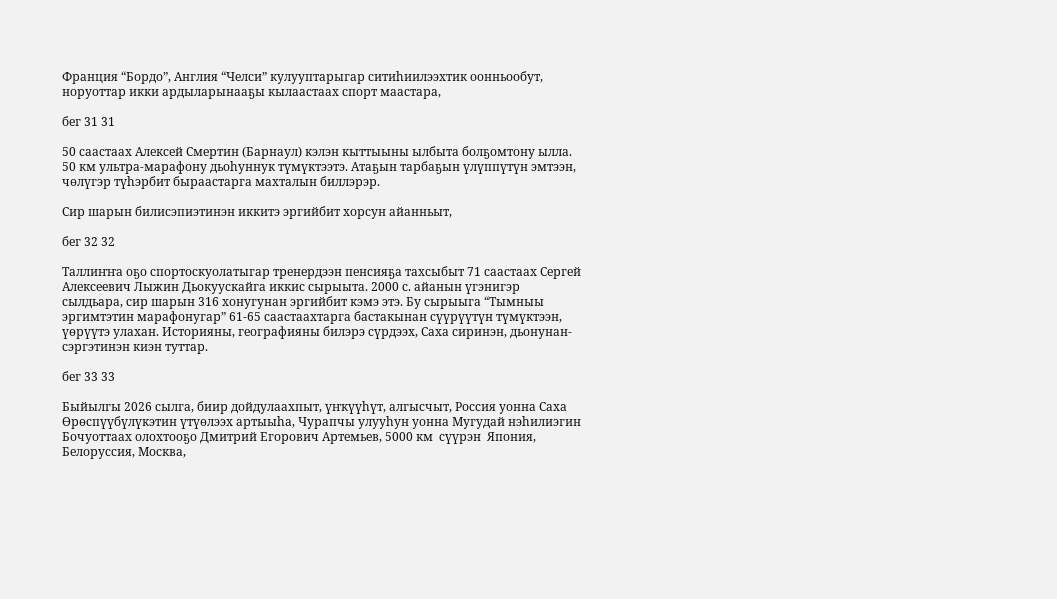Франция “Бордо”, Англия “Челси” кулууптарыгар ситиһиилээхтик оонньообут, норуоттар икки ардыларынааҕы кылаастаах спорт маастара,

бег 31 31

50 саастаах Алексей Смертин (Барнаул) кэлэн кыттыыны ылбыта болҕомтону ылла. 50 км ультра-марафону дьоһуннук түмүктээтэ. Атаҕын тарбаҕын үлүппүтүн эмтээн, чөлүгэр түһэрбит быраастарга махталын биллэрэр.

Сир шарын билисэпиэтинэн иккитэ эргийбит хорсун айанньыт,

бег 32 32

Таллиҥҥа оҕо спортоскуолатыгар тренердээн пенсияҕа тахсыбыт 71 саастаах Сергей Алексеевич Лыжин Дьокуускайга иккис сырыыта. 2000 с. айанын үгэнигэр сылдьара, сир шарын 316 хонугунан эргийбит кэмэ этэ. Бу сырыыга “Тымныы эргимтэтин марафонугар” 61-65 саастаахтарга бастакынан сүүрүүтүн түмүктээн, үөрүүтэ улахан. Историяны, географияны билэрэ сүрдээх, Саха сиринэн, дьонунан-сэргэтинэн киэн туттар.

бег 33 33

Быйылгы 2026 сылга, биир дойдулаахпыт, үҥкүүһүт, алгысчыт, Россия уонна Саха Өрөспүүбүлүкэтин үтүөлээх артыыһа, Чурапчы улууһун уонна Мугудай нэһилиэгин Бочуоттаах олохтооҕо Дмитрий Егорович Артемьев, 5000 км  сүүрэн  Япония, Белоруссия, Москва,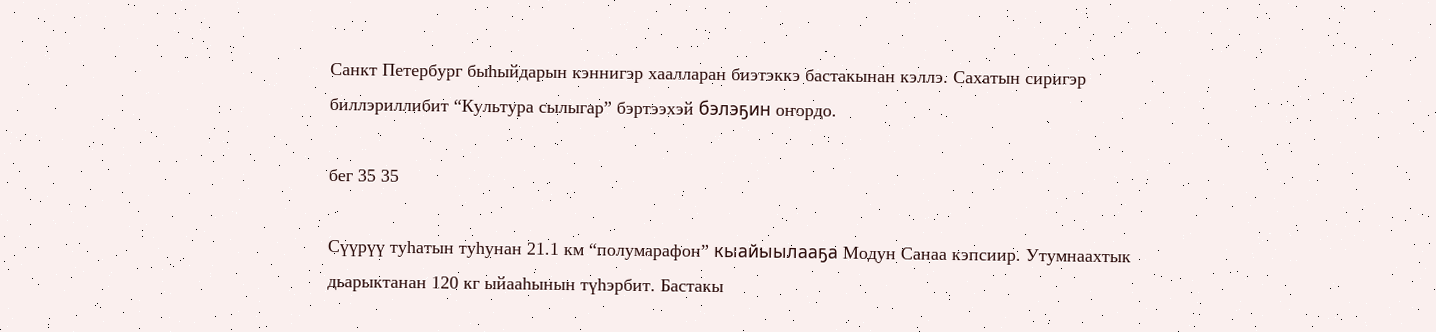Санкт Петербург быһыйдарын кэннигэр хаалларан биэтэккэ бастакынан кэллэ. Сахатын сиригэр биллэриллибит “Культура сылыгар” бэртээхэй бэлэҕин оҥордо.

бег 35 35

Сүүрүү туһатын туһунан 21.1 км “полумарафон” кыайыылааҕа Модун Санаа кэпсиир. Утумнаахтык дьарыктанан 120 кг ыйааһынын түһэрбит. Бастакы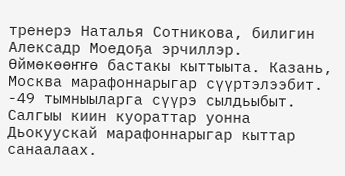тренерэ Наталья Сотникова, билигин Алексадр Моедоҕа эрчиллэр. Өймөкөөҥҥө бастакы кыттыыта. Казань, Москва марафоннарыгар сүүртэлээбит. -49 тымныыларга сүүрэ сылдьыбыт. Салгыы киин куораттар уонна Дьокуускай марафоннарыгар кыттар санаалаах.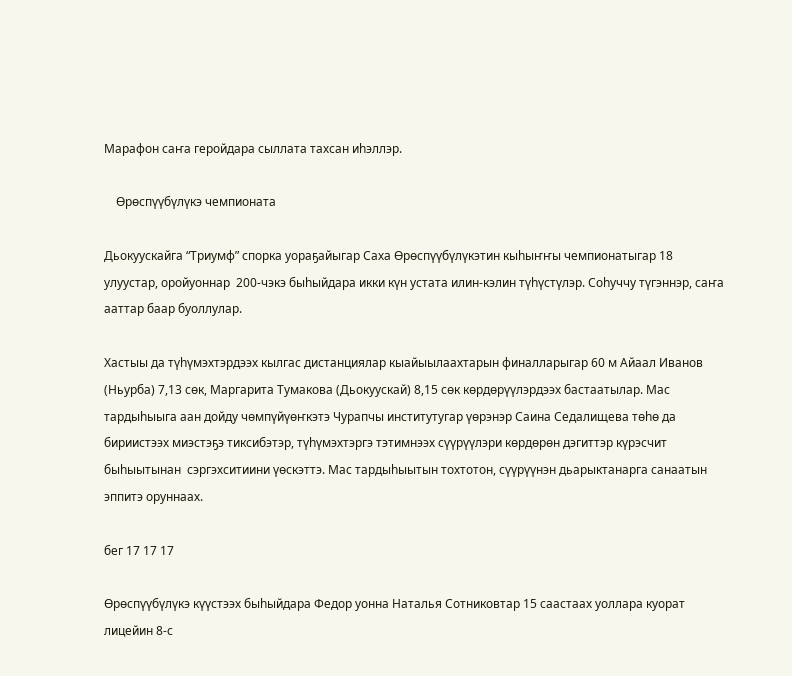Марафон саҥа геройдара сыллата тахсан иһэллэр.

    Өрөспүүбүлүкэ чемпионата

Дьокуускайга “Триумф” спорка уораҕайыгар Саха Өрөспүүбүлүкэтин кыһыҥҥы чемпионатыгар 18 улуустар, оройуоннар  200-чэкэ быһыйдара икки күн устата илин-кэлин түһүстүлэр. Соһуччу түгэннэр, саҥа ааттар баар буоллулар.

Хастыы да түһүмэхтэрдээх кылгас дистанциялар кыайыылаахтарын финалларыгар 60 м Айаал Иванов (Ньурба) 7,13 сөк, Маргарита Тумакова (Дьокуускай) 8,15 сөк көрдөрүүлэрдээх бастаатылар. Мас тардыһыыга аан дойду чөмпүйүөҥкэтэ Чурапчы институтугар үөрэнэр Саина Седалищева төһө да бириистээх миэстэҕэ тиксибэтэр, түһүмэхтэргэ тэтимнээх сүүрүүлэри көрдөрөн дэгиттэр күрэсчит быһыытынан  сэргэхситиини үөскэттэ. Мас тардыһыытын тохтотон, сүүрүүнэн дьарыктанарга санаатын эппитэ оруннаах.

бег 17 17 17

Өрөспүүбүлүкэ күүстээх быһыйдара Федор уонна Наталья Сотниковтар 15 саастаах уоллара куорат лицейин 8-с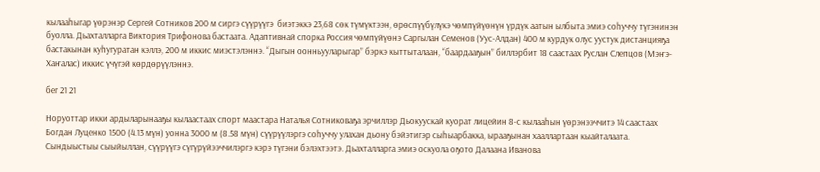кылааһыгар үөрэнэр Сергей Сотников 200 м сиргэ сүүрүүгэ  биэтэккэ 23,68 сөк түмүктээн, өрөспүүбүлүкэ чөмпүйүөнүн үрдүк аатын ылбыта эмиэ соһуччу түгэнинэн буолла. Дьахталларга Виктория Трифонова бастаата. Адаптивнай спорка Россия чөмпүйүөнэ Саргылан Семенов (Уус-Алдан) 400 м курдук олус уустук дистанцияҕа бастакынан куһугуратан кэллэ, 200 м иккис миэстэлэннэ. “Дыгын оонньууларыгар” бэркэ кыттыталаан, “баардааҕын” биллэрбит 18 саастаах Руслан Слепцов (Мэҥэ-Хаҥалас) иккис үчүгэй көрдөрүүлэннэ.

бег 21 21

Норуоттар икки ардыларынааҕы кылаастаах спорт маастара Наталья Сотниковаҕа эрчиллэр Дьокуускай куорат лицейин 8-с кылааһын үөрэнээччитэ 14 саастаах Богдан Луценко 1500 (4.13 мүн) уонна 3000 м (8.58 мүн) сүүрүүлэргэ соһуччу улахан дьону бэйэтигэр сыһыарбакка, ырааҕынан хааллартаан кыайталаата. Сындыыстыы сыыйыллан, сүүрүүгэ сүгүрүйээччилэргэ кэрэ түгэни бэлэхтээтэ. Дьахталларга эмиэ оскуола оҕото Далаана Иванова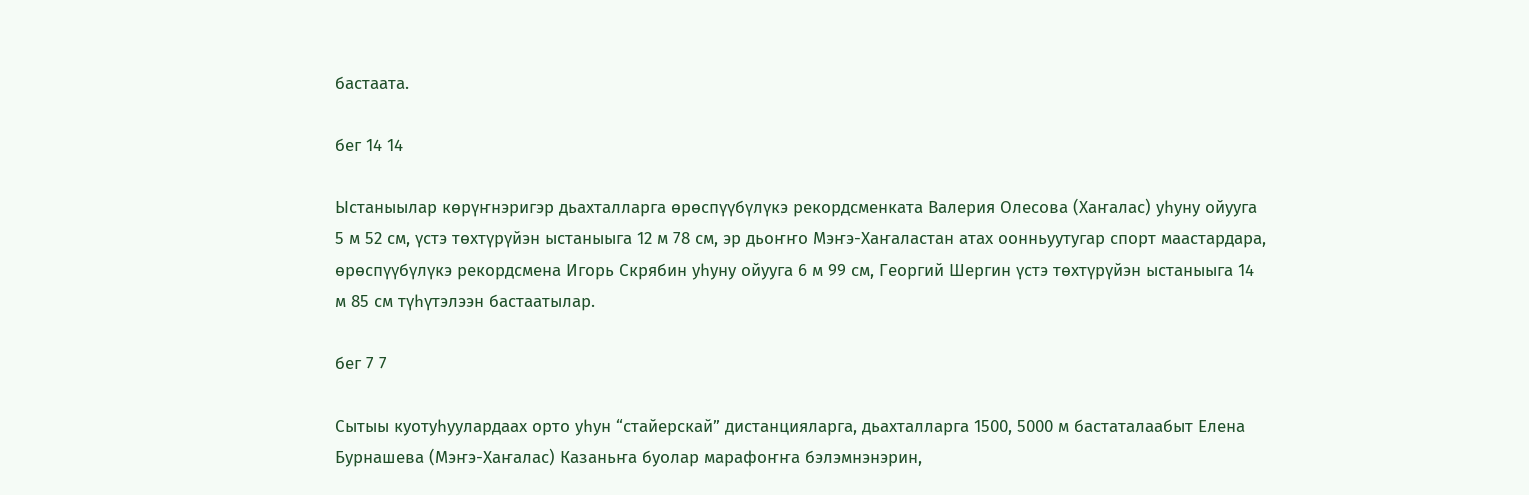бастаата.

бег 14 14

Ыстаныылар көрүҥнэригэр дьахталларга өрөспүүбүлүкэ рекордсменката Валерия Олесова (Хаҥалас) уһуну ойууга 5 м 52 см, үстэ төхтүрүйэн ыстаныыга 12 м 78 см, эр дьоҥҥо Мэҥэ-Хаҥаластан атах оонньуутугар спорт маастардара, өрөспүүбүлүкэ рекордсмена Игорь Скрябин уһуну ойууга 6 м 99 см, Георгий Шергин үстэ төхтүрүйэн ыстаныыга 14 м 85 см түһүтэлээн бастаатылар.

бег 7 7

Сытыы куотуһуулардаах орто уһун “стайерскай” дистанцияларга, дьахталларга 1500, 5000 м бастаталаабыт Елена Бурнашева (Мэҥэ-Хаҥалас) Казаньҥа буолар марафоҥҥа бэлэмнэнэрин,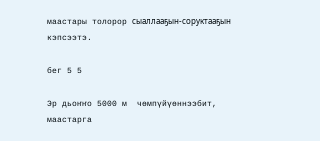маастары толорор сыаллааҕын-соруктааҕын кэпсээтэ.

бег 5 5

Эр дьоҥҥо 5000 м  чөмпүйүөннээбит, маастарга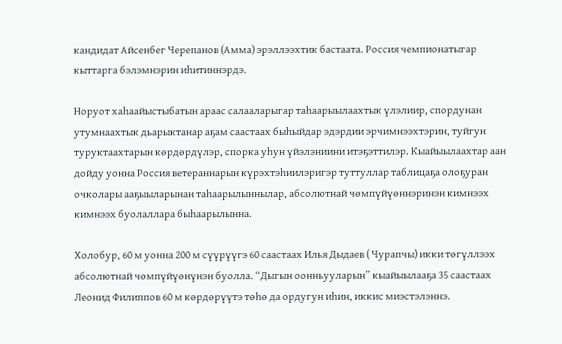кандидат Айсенбег Черепанов (Амма) эрэллээхтик бастаата. Россия чемпионатыгар кыттарга бэлэмнэрин иһитиннэрдэ.

Норуот хаһаайыстыбатын араас салааларыгар таһаарыылаахтык үлэлиир, спордунан утумнаахтык дьарыктанар аҕам саастаах быһыйдар эдэрдии эрчимнээхтэрин, туйгун туруктаахтарын көрдөрдүлэр, спорка уһун үйэлэниини итэҕэттилэр. Кыайыылаахтар аан дойду уонна Россия ветераннарын күрэхтэһиилэригэр туттуллар таблицаҕа олоҕуран очколары ааҕыыларынан таһаарылыннылар, абсолютнай чөмпүйүөннэринэн кимнээх кимнээх буолаллара быһаарылынна.

Холобур, 60 м уонна 200 м сүүрүүгэ 60 саастаах Илья Дыдаев ( Чурапчы) икки төгүллээх абсолютнай чөмпүйүөнүнэн буолла. “Дыгын оонньууларын” кыайыылааҕа 35 саастаах Леонид Филиппов 60 м көрдөрүүтэ төһө да ордугун иһин, иккис миэстэлэннэ.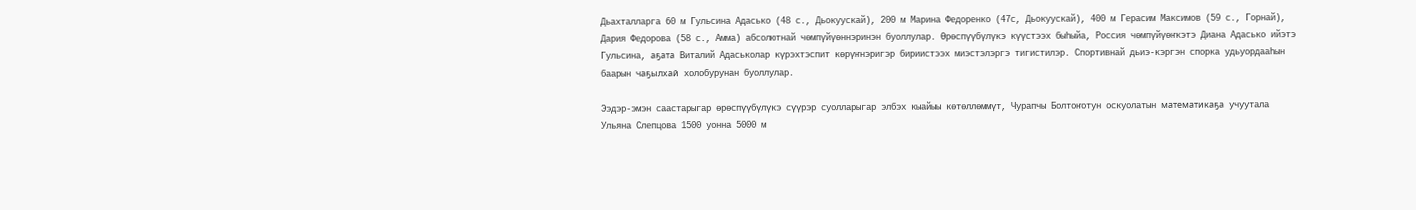Дьахталларга 60 м Гульсина Адасько (48 с., Дьокуускай), 200 м Марина Федоренко (47с, Дьокуускай), 400 м Герасим Максимов (59 с., Горнай), Дария Федорова (58 с., Амма) абсолютнай чөмпүйүөннэринэн буоллулар. Өрөспүүбүлүкэ күүстээх быһыйа, Россия чөмпүйүөҥкэтэ Диана Адасько ийэтэ Гульсина, аҕата Виталий Адаськолар күрэхтэспит көрүҥнэригэр бириистээх миэстэлэргэ тигистилэр. Спортивнай дьиэ-кэргэн спорка удьуордааһын баарын чаҕылхай холобурунан буоллулар.

Ээдэр-эмэн саастарыгар өрөспүүбүлүкэ сүүрэр суолларыгар элбэх кыайыы көтөллөммүт, Чурапчы Болтоҥотун оскуолатын математикаҕа учуутала Ульяна Слепцова 1500 уонна 5000 м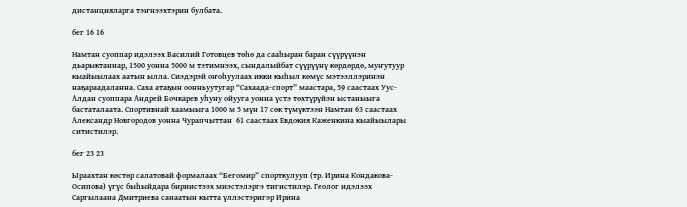дистанцияларга тэҥнээхтэрин булбата.

бег 16 16

Намтан суоппар идэлээх Василий Готовцев төһө да сааһыран баран сүүрүүнэн дьарыктаннар, 1500 уонна 5000 м тэтимнээх, сындалыйбат сүүрүүнү көрдөрдө, муҥутуур кыайыылаах аатын ылла. Сиэдэрэй оҥоһуулаах икки кыһыл көмүс мэтээллэринэн наҕараадаланна. Саха атаҕын оонньуутугар “Сахаада-спорт” маастара, 59 саастаах Уус-Алдан суоппара Андрей Бочкарев уһуну ойууга уонна үстэ төхтүрүйэн ыстаныыга бастаталаата. Спортивнай хаамыыга 1000 м 5 мүн 17 сөк түмүктээн Намтан 63 саастаах Александр Новгородов уонна Чурапчыттан  61 саастаах Евдокия Каженкина кыайыылары ситистилэр.

бег 23 23

Ыраахтан көстөр салатовай формалаах “Бегомир” спорткулууп (тр. Ирина Кондакова-Осипова) үгүс быһыйдара бириистээх миэстэлэргэ тигистилэр. Геолог идэлээх Саргылаана Дмитриева санаатын кытта үллэстэригэр Ирина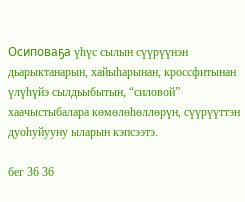Осиповаҕа үһүс сылын сүүрүүнэн дьарыктанарын, хайыһарынан, кроссфитынан үлүһүйэ сылдьыбытын, “силовой” хаачыстыбалара көмөлөһөллөрүн, сүүрүүттэн дуоһуйууну ыларын кэпсээтэ.

бег 36 36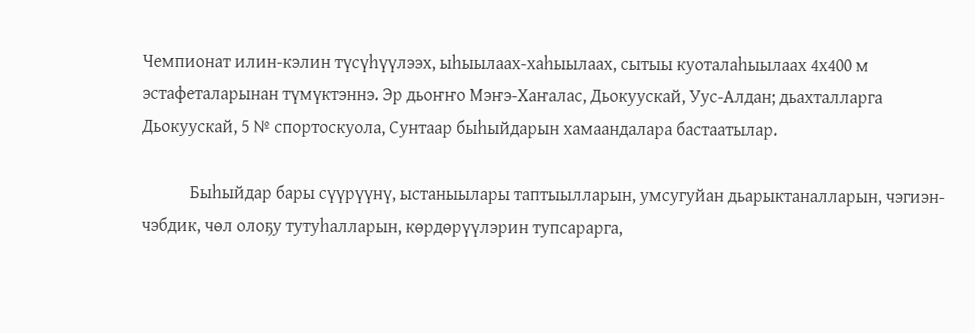Чемпионат илин-кэлин түсүһүүлээх, ыһыылаах-хаһыылаах, сытыы куоталаһыылаах 4х400 м эстафеталарынан түмүктэннэ. Эр дьоҥҥо Мэҥэ-Хаҥалас, Дьокуускай, Уус-Алдан; дьахталларга Дьокуускай, 5 № спортоскуола, Сунтаар быһыйдарын хамаандалара бастаатылар.

            Быһыйдар бары сүүрүүнү, ыстаныылары таптыылларын, умсугуйан дьарыктаналларын, чэгиэн-чэбдик, чөл олоҕу тутуһалларын, көрдөрүүлэрин тупсарарга,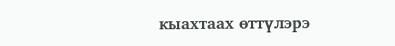кыахтаах өттүлэрэ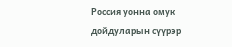Россия уонна омук дойдуларын сүүрэр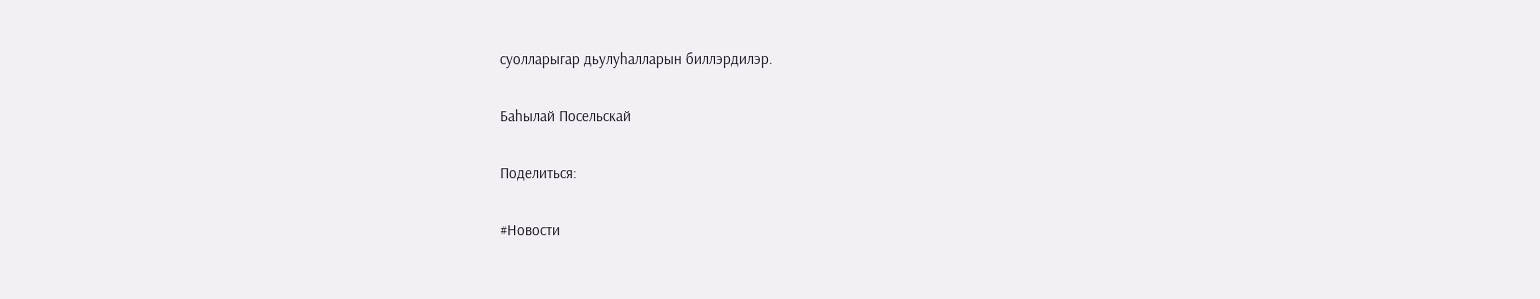суолларыгар дьулуһалларын биллэрдилэр.

Баһылай Посельскай

Поделиться:

#Новости